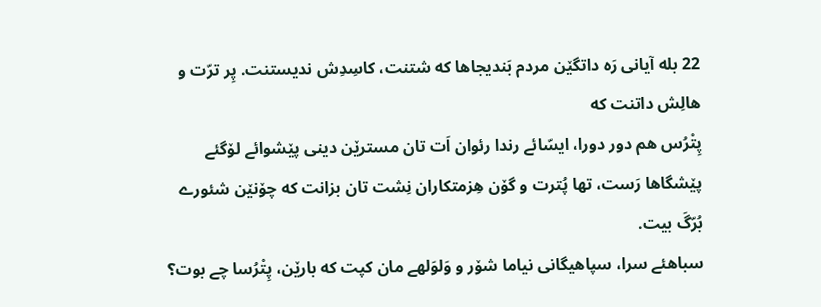22 بله آیانی رَه داتگێن مردم بَندیجاها که شتنت، کاسِدِش ندیستنت. پِر ترّت و هالِش داتنت که
پِتْرُس هم دور دورا، ایسّائے رندا رئوان اَت تان مسترێن دینی پێشوائے لۆگئے پێشگاها رَست، تها پُترت و گۆن هِزمتکاران نِشت تان بزانت که چۆنێن شئورے بُرّگَ بیت.
سباهئے سرا، سپاهیگانی نیاما شۆر و وَلوَلهے مان کپت که بارێن، پِتْرُسا چے بوت؟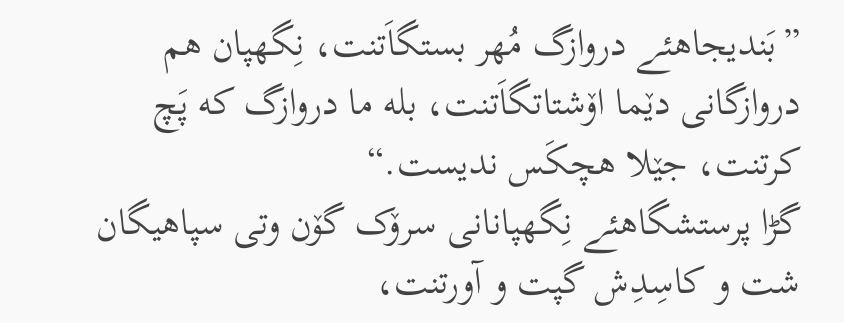”بَندیجاهئے دروازگ مُهر بستگاَتنت، نِگهپان هم دروازگانی دێما اۆشتاتگاَتنت، بله ما دروازگ که پَچ کرتنت، جێلا هچکَس ندیست.“
گڑا پرستشگاهئے نِگهپانانی سرۆک گۆن وتی سپاهیگان شت و کاسِدِش گپت و آورتنت،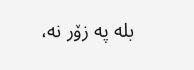بله په زۆر نه،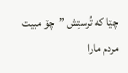چێا که تُرستِش ”چۆ مبیت مردم مارا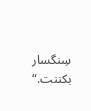سِنگسار بکننت.“